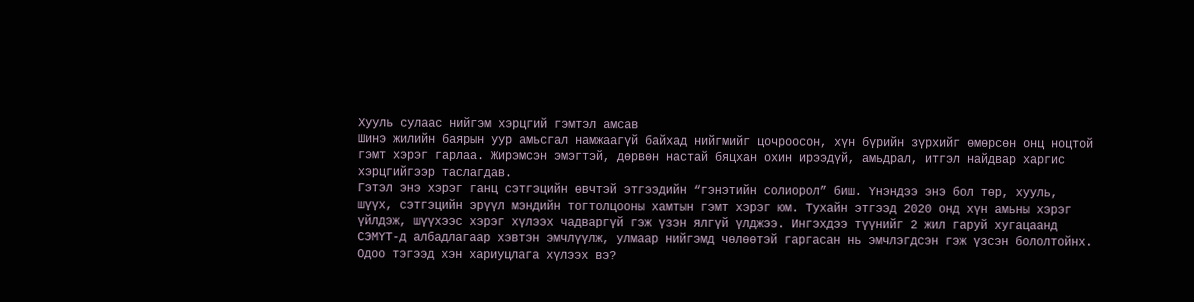Хууль сулаас нийгэм хэрцгий гэмтэл амсав
Шинэ жилийн баярын уур амьсгал намжаагүй байхад нийгмийг цочроосон, хүн бүрийн зүрхийг өмөрсөн онц ноцтой гэмт хэрэг гарлаа. Жирэмсэн эмэгтэй, дөрвөн настай бяцхан охин ирээдүй, амьдрал, итгэл найдвар харгис хэрцгийгээр таслагдав.
Гэтэл энэ хэрэг ганц сэтгэцийн өвчтэй этгээдийн “гэнэтийн солиорол” биш. Үнэндээ энэ бол төр, хууль, шүүх, сэтгэцийн эрүүл мэндийн тогтолцооны хамтын гэмт хэрэг юм. Тухайн этгээд 2020 онд хүн амьны хэрэг үйлдэж, шүүхээс хэрэг хүлээх чадваргүй гэж үзэн ялгүй үлджээ. Ингэхдээ түүнийг 2 жил гаруй хугацаанд СЭМҮТ-д албадлагаар хэвтэн эмчлүүлж, улмаар нийгэмд чөлөөтэй гаргасан нь эмчлэгдсэн гэж үзсэн бололтойнх. Одоо тэгээд хэн хариуцлага хүлээх вэ?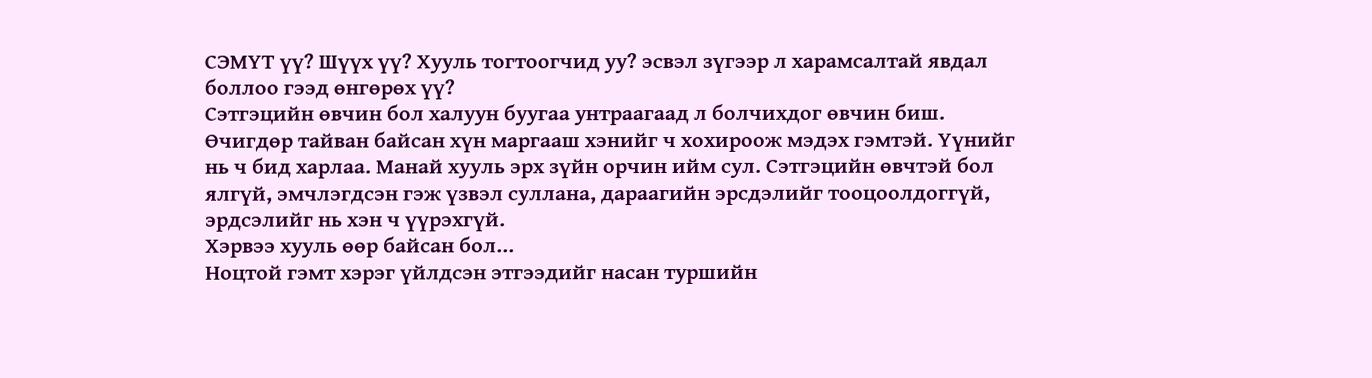СЭМҮТ үү? Шүүх үү? Хууль тогтоогчид уу? эсвэл зүгээр л харамсалтай явдал боллоо гээд өнгөрөх үү?
Сэтгэцийн өвчин бол халуун буугаа унтраагаад л болчихдог өвчин биш. Өчигдөр тайван байсан хүн маргааш хэнийг ч хохироож мэдэх гэмтэй. Үүнийг нь ч бид харлаа. Манай хууль эрх зүйн орчин ийм сул. Сэтгэцийн өвчтэй бол ялгүй, эмчлэгдсэн гэж үзвэл суллана, дараагийн эрсдэлийг тооцоолдоггүй, эрдсэлийг нь хэн ч үүрэхгүй.
Хэрвээ хууль өөр байсан бол...
Ноцтой гэмт хэрэг үйлдсэн этгээдийг насан туршийн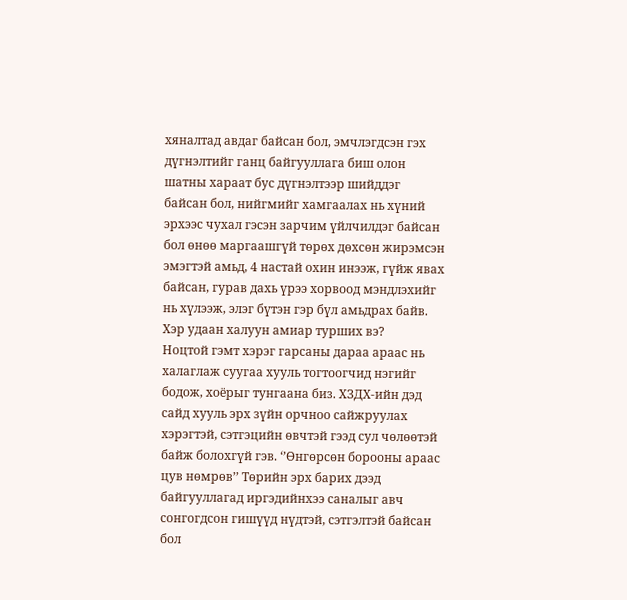хяналтад авдаг байсан бол, эмчлэгдсэн гэх дүгнэлтийг ганц байгууллага биш олон шатны хараат бус дүгнэлтээр шийддэг байсан бол, нийгмийг хамгаалах нь хүний эрхээс чухал гэсэн зарчим үйлчилдэг байсан бол өнөө маргаашгүй төрөх дөхсөн жирэмсэн эмэгтэй амьд, 4 настай охин инээж, гүйж явах байсан, гурав дахь үрээ хорвоод мэндлэхийг нь хүлээж, элэг бүтэн гэр бүл амьдрах байв.
Хэр удаан халуун амиар турших вэ?
Ноцтой гэмт хэрэг гарсаны дараа араас нь халаглаж суугаа хууль тогтоогчид нэгийг бодож, хоёрыг тунгаана биз. ХЗДХ-ийн дэд сайд хууль эрх зүйн орчноо сайжруулах хэрэгтэй, сэтгэцийн өвчтэй гээд сул чөлөөтэй байж болохгүй гэв. ‘’Өнгөрсөн борооны араас цув нөмрөв’’ Төрийн эрх барих дээд байгууллагад иргэдийнхээ саналыг авч сонгогдсон гишүүд нүдтэй, сэтгэлтэй байсан бол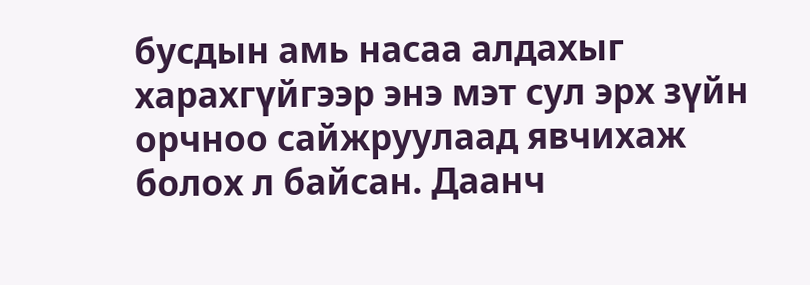бусдын амь насаа алдахыг харахгүйгээр энэ мэт сул эрх зүйн орчноо сайжруулаад явчихаж болох л байсан. Даанч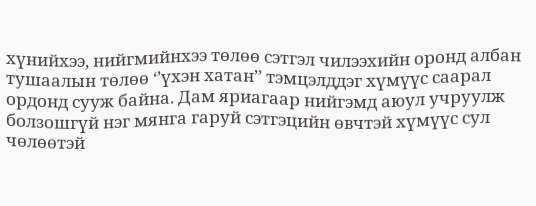хүнийхээ, нийгмийнхээ төлөө сэтгэл чилээхийн оронд албан тушаалын төлөө ‘’үхэн хатан’’ тэмцэлддэг хүмүүс саарал ордонд сууж байна. Дам яриагаар нийгэмд аюул учруулж болзошгүй нэг мянга гаруй сэтгэцийн өвчтэй хүмүүс сул чөлөөтэй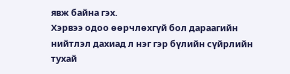явж байна гэх.
Хэрвээ одоо өөрчлөхгүй бол дараагийн нийтлэл дахиад л нэг гэр бүлийн сүйрлийн тухай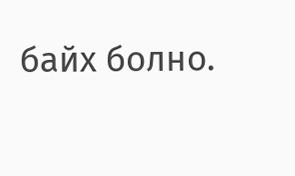байх болно.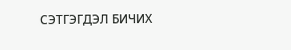СЭТГЭГДЭЛ БИЧИХ